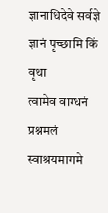ज्ञानाधिदेवे सर्वज्ञे ज्ञानं पृच्छामि किं वृथा
त्वामेव वाग्धनं प्रश्नमलं स्वाश्रयमागमे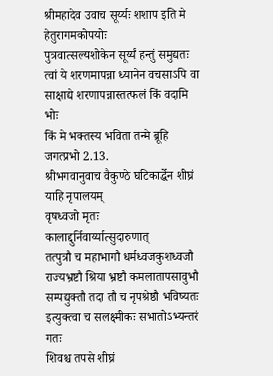श्रीमहादेव उवाच सूर्य्यः शशाप इति मे हेतुरागमकोपयोः
पुत्रवात्सल्यशोकेन सूर्य्यं हन्तुं समुद्यतः
त्वां ये शरणमापन्ना ध्यानेन वचसाऽपि वा
साक्षाद्ये शरणापन्नास्तत्फलं किं वदामि भोः
किं मे भक्तस्य भविता तन्मे ब्रूहि जगत्प्रभो 2.13.
श्रीभगवानुवाच वैकुण्ठे घटिकार्द्धेन शीघ्रं याहि नृपालयम्
वृषध्वजो मृतः कालाद्दुर्निवार्य्यात्सुदारुणात्
तत्पुत्रौ च महाभागौ धर्मध्वजकुशध्वजौ
राज्यभ्रष्टौ श्रिया भ्रष्टौ कमलातापसावुभौ
सम्पद्युक्तौ तदा तौ च नृपश्रेष्ठौ भविष्यतः
इत्युक्त्वा च सलक्ष्मीकः सभातोऽभ्यन्तरं गतः
शिवश्च तपसे शीघ्रं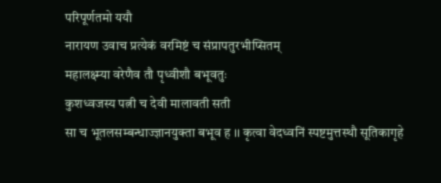परिपूर्णतमो ययौ
नारायण उवाच प्रत्येकं वरमिष्टं च संप्रापतुरभीप्सितम्
महालक्ष्म्या वरेणैव तौ पृध्वीशौ बभूवतुः
कुशध्वजस्य पत्नी च देवी मालावती सती
सा च भूतलसम्बन्धाज्ज्ञानयुक्ता बभूव ह ।। कृत्वा वेदध्वनिं स्पष्टमुत्तस्थौ सूतिकागृहे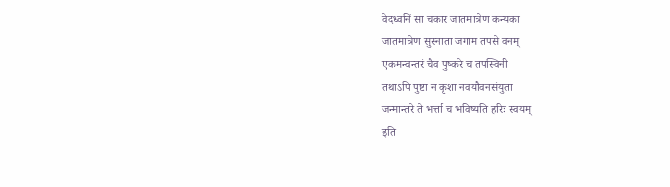वेदध्वनिं सा चकार जातमात्रेण कन्यका
जातमात्रेण सुस्नाता जगाम तपसे वनम्
एकमन्वन्तरं चैव पुष्करे च तपस्विनी
तथाऽपि पुष्टा न कृशा नवयौवनसंयुता
जन्मान्तरे ते भर्त्ता च भविष्यति हरिः स्वयम्
इति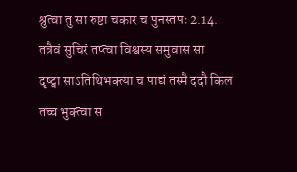श्रुत्वा तु सा रुष्टा चकार च पुनस्तपः 2.14.
तत्रैवं सुचिरं तप्त्वा विश्वस्य समुवास सा
दृष्ट्वा साऽतिथिभक्त्या च पाद्यं तस्मै ददौ किल
तच्च भुक्त्वा स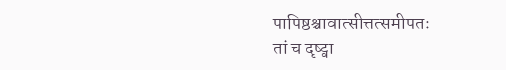पापिष्ठश्चावात्सीत्तत्समीपतः
तां च दृष्ट्वा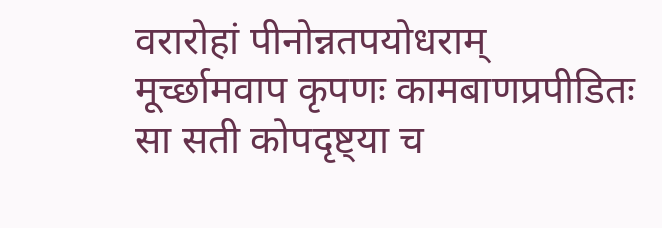वरारोहां पीनोन्नतपयोधराम्
मूर्च्छामवाप कृपणः कामबाणप्रपीडितः
सा सती कोपदृष्ट्या च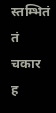स्तम्भितं तं चकार ह